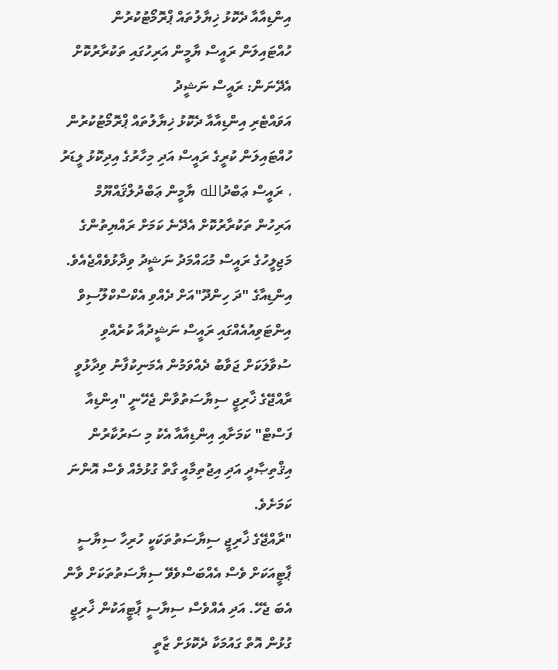އިންޑިއާއާ ދެކޮޅު ޚިޔާލުތައް ޕްރޮމޯޓުކުރުން ހުއްޓައިލަން ރައީސް ޔާމީން އަރިހުގައި ތަކުރާރުކޮށް އެދޭނަން: ރައީސް ނަޝީދު
އަވައްޓެރި އިންޑިއާއާ ދެކޮޅު ޚިޔާލުތައް ޕްރޮމޯޓުކުރުން ހުއްޓައިލަން ކުރީގެ ރައީސް އަދި މިހާރުގެ އިދިކޮޅު ލީޑަރު ، ރައީސް ޢަބްދުالله ޔާމީން ޢަބްދުލްޤައްޔޫމް އަރިހުން ތަކުރާރުކޮށް އެދޭނެ ކަމަށް ރައްޔިތުންގެ މަޖިލީހުގެ ރައީސް މުޙައްމަދު ނަޝީދު ވިދާޅުވެއްޖެއެވެ.
އިންޑިއާގެ "ދަ ހިންދޫ"އަށް ދެއްވި އެކްސްކްލޫސިވް އިންޓަވިއުއެއްގައި ރައީސް ނަޝީދުއާ ކުރެއްވި ސުވާލަކަށް ޖަވާބު ދެއްވަމުން އެމަނިކުފާނު ވިދާޅުވީ ރާއްޖޭގެ ޚާރިޖީ ސިޔާސަތުވާން ޖެހޭނީ "އިންޑިއާ ފަސްޓް" ކަމަށާއި އިންޑިއާއާ އެކު މި ސަރުކާރުން އިޤްތިޞާދީ އަދި އިޖުތިމާއީ ގާތް ގުޅުމެއް ވެސް އޮންނަ ކަމަށެވެ.
"ރާއްޖޭގެ ޚާރިޖީ ސިޔާސަތުތަކަކީ ހުރިހާ ސިޔާސީ ޕާޓީއަކަށް ވެސް އެއްބަސްވެވޭ ސިޔާސަތުތަކަށް ވާން އެބަ ޖެހޭ. އަދި އެއްވެސް ސިޔާސީ ޕާޓީއަކުން ޚާރިޖީ ގުޅުން އޮތް ގައުމަކާ ދެކޮޅަށް ޒާތީ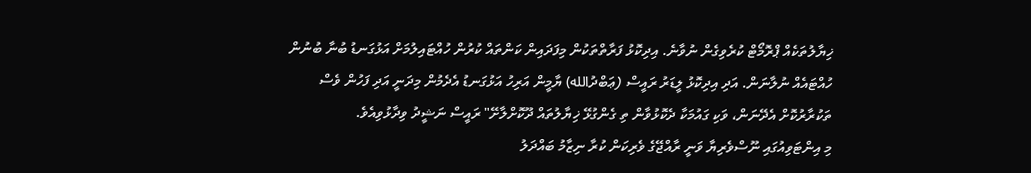ޚިޔާލުތަކެއް ޕްރޮމޯޓް ކުރެވިގެން ނުވާނެ. އިދިކޮޅު ފަރާތްތަކުން މިފަދައިން ކަންތައް ކުރުން ހުއްޓައިލުމަށް އަޅުގަނޑު ބުނާ ބުނުން ހުއްޓައެއް ނުލާނަން. އަދި އިދިކޮޅު ލީޑަރު ރައީސް (ޢަބްދުالله) ޔާމީން އަރިހު އަޅުގަނޑު އެދެމުން މިދަނީ އަދި ފަހުން ވެސް ތަކުރާރުކޮށް އެދޭނަން، ވަކި ގައުމަކާ ދެކޮޅުވާން ތި ގެންގުޅޭ ޚިޔާލުތައް ދޫކޮށްލާށޭ" ރައީސް ނަޝީދު ވިދާޅުވިއެވެ.
މި އިންޓަވިއުގައި ނޫސްވެރިޔާ ވަނީ ރާއްޖޭގެ ވެރިކަން ކުރާ ނިޒާމު ބައްދަލު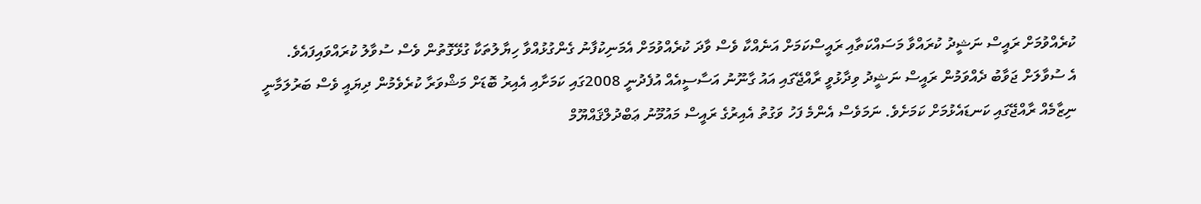ކުރެއްވުމަށް ރައީސް ނަޝީދު ކުރައްވާ މަސައްކަތާއި ރައީސްކަމަށް އަނެއްކާ ވެސް ވާދަ ކުރެއްވުމަށް އެމަނިކުފާނު ގެންގުޅުއްވާ ހިޔާލުތަކާ ގުޅޭގޮތުން ވެސް ސުވާލު ކުރައްވައިފައެވެ.
އެ ސުވާލަށް ޖަވާބު ދެއްވަމުން ރައީސް ނަޝީދު ވިދާޅުވީ ރާއްޖޭގައި އައު ގާނޫނު އަސާސީއެއް އުފެދުނީ 2008ގައި ކަމަށާއި އެއިރު ބޮޑަށް މަޝްވަރާ ކުރެވެމުން ދިޔައީ ވެސް ބަރުލަމާނީ ނިޒާމެއް ރާއްޖޭގައި ކަނޑައެޅުމަށް ކަމަށެވެ. ނަމަވެސް އެންމެ ފަހު ވަގުތު އެއިރުގެ ރައީސް މައުމޫނު ޢަބްދުލްޤައްޔޫމް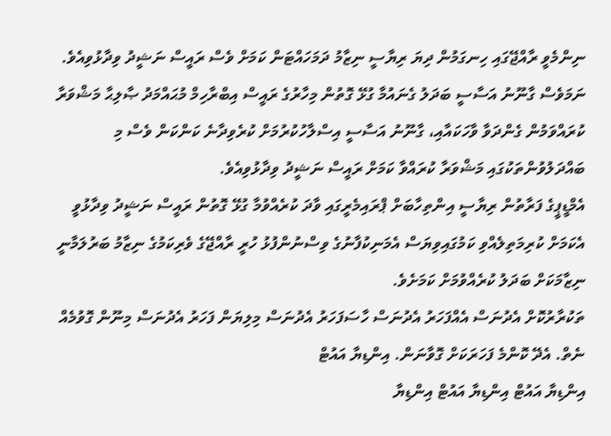ނިންމެވީ ރާއްޖޭގައި ހިނގަމުން ދިޔަ ރިޔާސީ ނިޒާމު ދަމަހައްޓަން ކަމަށް ވެސް ރައީސް ނަޝީދު ވިދާޅުވިއެވެ. ނަމަވެސް ގާނޫނު އަސާސީ ބަދަލު ގެނައުމާ ގުޅޭ ގޮތުން މިހާރުގެ ރައީސް އިބްރާހިމް މުޙައްމަދު ޞާލިޙާ މަޝްވަރާ ކުރައްވަމުން ގެންދަވާ ވާހަކައާއި، ގާނޫނު އަސާސީ އިސްލާހުކުރުމަށް ކުރެވިދާނެ ކަންކަން ވެސް މި ބައްދަލުވުންތަކުގައި މަޝްވަރާ ކުރައްވާ ކަމަށް ރައީސް ނަޝީދު ވިދާޅުވިއެވެ.
އެމްޑީޕީގެ ފަރާތުން ރިޔާސީ އިންތިހާބަށް ޕްރައިމެރީގައި ވާދަ ކުރެއްވުމާ ގުޅޭ ގޮތުން ރައީސް ނަޝީދު ވިދާޅުވީ އެކަމަށް ކުރިމަތިލެއްވި ކަމުގައިވިޔަސް އެމަނިކުފާނުގެ ވިސްނުންފުޅު ހުރީ ރާއްޖޭގެ ވެރިކަމުގެ ނިޒާމު ބަރުލަމާނީ ނިޒާމަކަށް ބަދަލު ކުރެއްވުމަށް ކަމަށެވެ.
ތަކުރާރުކޮށް އެދުނަސް އެއްފަހަރު އެދުނަސް ހާސަފަހަރު އެދުނަސް މިލިޔަން ފަހަރު އެދުނަސް މިނޫން ގޮވުމެއް ނެތް. އެދޭ ކޮންމެ ފަހަރަކަށް ގޮވާނަން. އިންޑިޔާ އައުޓް
އިންޑިޔާ އައުޓް އިންޑިޔާ އައުޓް އިންޑިޔާ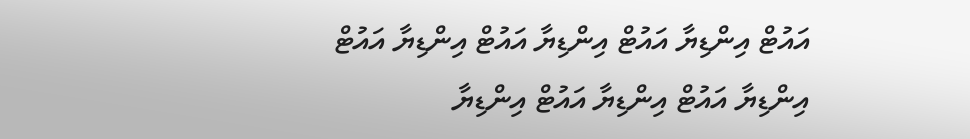އައުޓް އިންޑިޔާ އައުޓް އިންޑިޔާ އައުޓް އިންޑިޔާ އައުޓް އިންޑިޔާ އައުޓް އިންޑިޔާ އައުޓް އިންޑިޔާ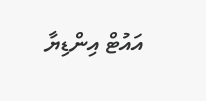އައުޓް އިންޑިޔާ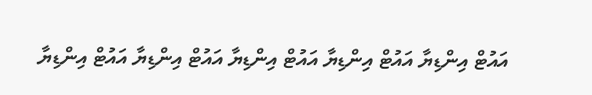އައުޓް އިންޑިޔާ އައުޓް އިންޑިޔާ އައުޓް އިންޑިޔާ އައުޓް އިންޑިޔާ އައުޓް އިންޑިޔާ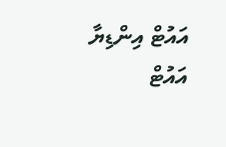އައުޓް އިންޑިޔާ އައުޓް